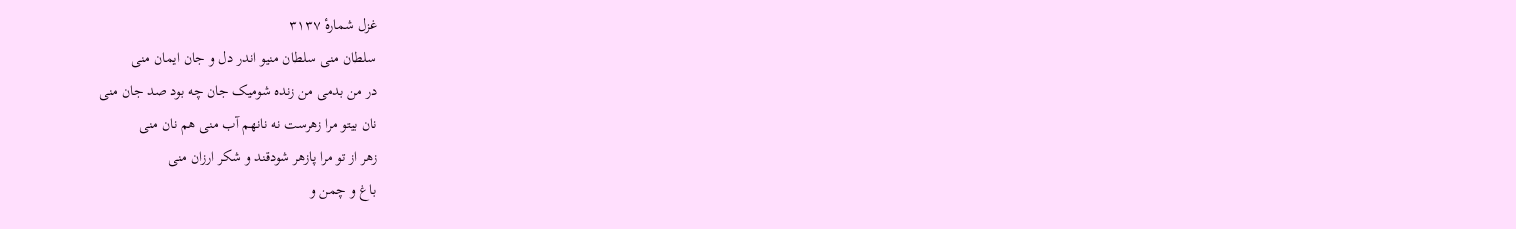غزل شمارهٔ ۳۱۳۷
سلطان منی سلطان منیو اندر دل و جان ایمان منی
در من بدمی من زنده شومیک جان چه بود صد جان منی
نان بیتو مرا زهرست نه نانهم آب منی هم نان منی
زهر از تو مرا پازهر شودقند و شکر ارزان منی
باغ و چمن و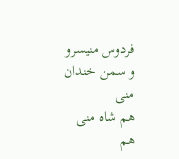فردوس منیسرو و سمن خندان منی
هم شاه منی هم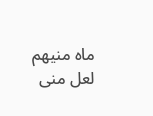ماه منیهم لعل منی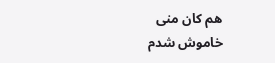هم کان منی
خاموش شدم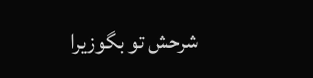شرحش تو بگوزیرا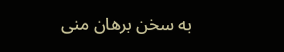به سخن برهان منی